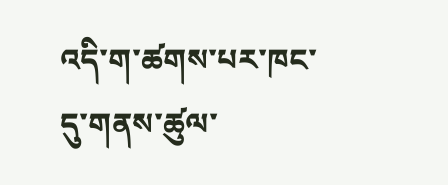འདི་ག་ཚགས་པར་ཁང་དུ་གནས་ཚུལ་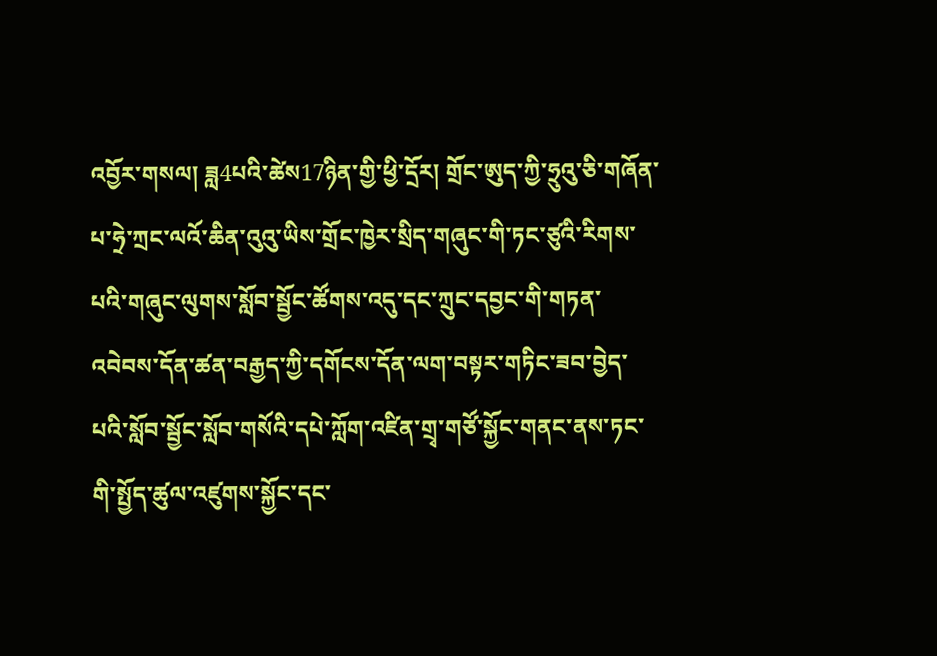འབྱོར་གསལ། ཟླ4པའི་ཚེས17ཉིན་གྱི་ཕྱི་དྲོར། གྲོང་ཨུད་ཀྱི་ཧྲུའུ་ཅི་གཞོན་པ་ཧྲེ་ཀྲང་ལའོ་ཆིན་འུའུ་ཡིས་གྲོང་ཁྱེར་སྲིད་གཞུང་གི་ཏང་ཙུའི་རིགས་པའི་གཞུང་ལུགས་སློབ་སྦྱོང་ཚོགས་འདུ་དང་ཀྲུང་དབྱང་གི་གཏན་འབེབས་དོན་ཚན་བརྒྱད་ཀྱི་དགོངས་དོན་ལག་བསྟར་གཏིང་ཟབ་བྱེད་པའི་སློབ་སྦྱོང་སློབ་གསོའི་དཔེ་ཀློག་འཛིན་གྲྭ་གཙོ་སྐྱོང་གནང་ནས་ཏང་གི་སྤྱོད་ཚུལ་འཛུགས་སྐྱོང་དང་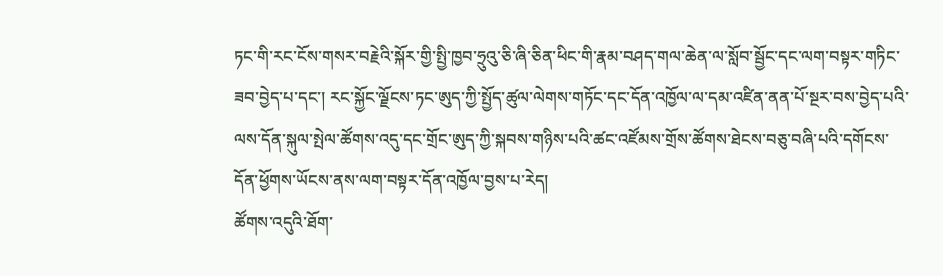ཏང་གི་རང་ངོས་གསར་བརྗེའི་སྐོར་གྱི་སྤྱི་ཁྱབ་ཧྲུའུ་ཅི་ཞི་ཅིན་ཕིང་གི་རྣམ་བཤད་གལ་ཆེན་ལ་སློབ་སྦྱོང་དང་ལག་བསྟར་གཏིང་ཟབ་བྱེད་པ་དང་། རང་སྐྱོང་ལྗོངས་ཏང་ཨུད་ཀྱི་སྤྱོད་ཚུལ་ལེགས་གཏོང་དང་དོན་འཁྱོལ་ལ་དམ་འཛིན་ནན་པོ་སྔར་བས་བྱེད་པའི་ལས་དོན་སྐུལ་སྤེལ་ཚོགས་འདུ་དང་གྲོང་ཨུད་ཀྱི་སྐབས་གཉིས་པའི་ཚང་འཛོམས་གྲོས་ཚོགས་ཐེངས་བཅུ་བཞི་པའི་དགོངས་དོན་ཕྱོགས་ཡོངས་ནས་ལག་བསྟར་དོན་འཁྱོལ་བྱས་པ་རེད།
ཚོགས་འདུའི་ཐོག་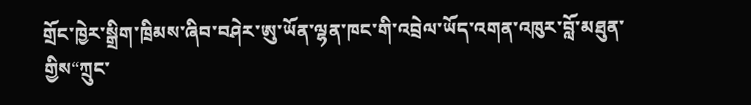གྲོང་ཁྱེར་སྒྲིག་ཁྲིམས་ཞིབ་བཤེར་ཨུ་ཡོན་ལྷན་ཁང་གི་འབྲེལ་ཡོད་འགན་འཁུར་བློ་མཐུན་གྱིས“ཀྲུང་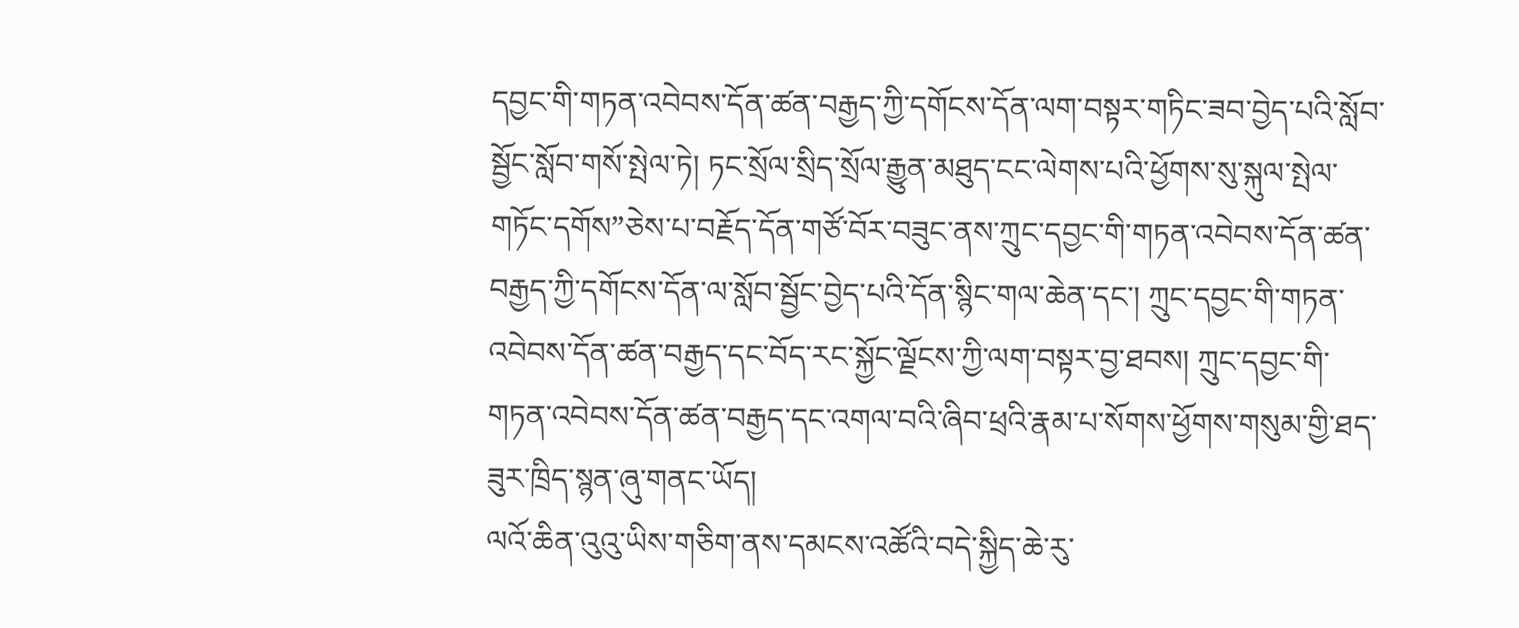དབྱང་གི་གཏན་འབེབས་དོན་ཚན་བརྒྱད་ཀྱི་དགོངས་དོན་ལག་བསྟར་གཏིང་ཟབ་བྱེད་པའི་སློབ་སྦྱོང་སློབ་གསོ་སྤེལ་ཏེ། ཏང་སྲོལ་སྲིད་སྲོལ་རྒྱུན་མཐུད་ངང་ལེགས་པའི་ཕྱོགས་སུ་སྐུལ་སྤེལ་གཏོང་དགོས”ཅེས་པ་བརྗོད་དོན་གཙོ་བོར་བཟུང་ནས་ཀྲུང་དབྱང་གི་གཏན་འབེབས་དོན་ཚན་བརྒྱད་ཀྱི་དགོངས་དོན་ལ་སློབ་སྦྱོང་བྱེད་པའི་དོན་སྙིང་གལ་ཆེན་དང་། ཀྲུང་དབྱང་གི་གཏན་འབེབས་དོན་ཚན་བརྒྱད་དང་བོད་རང་སྐྱོང་ལྗོངས་ཀྱི་ལག་བསྟར་བྱ་ཐབས། ཀྲུང་དབྱང་གི་གཏན་འབེབས་དོན་ཚན་བརྒྱད་དང་འགལ་བའི་ཞིབ་ཕྲའི་རྣམ་པ་སོགས་ཕྱོགས་གསུམ་གྱི་ཐད་ཟུར་ཁྲིད་སྙན་ཞུ་གནང་ཡོད།
ལའོ་ཆིན་འུའུ་ཡིས་གཅིག་ནས་དམངས་འཚོའི་བདེ་སྐྱིད་ཆེ་རུ་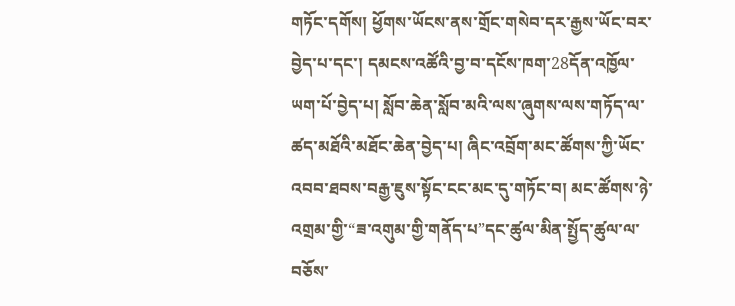གཏོང་དགོས། ཕྱོགས་ཡོངས་ནས་གྲོང་གསེབ་དར་རྒྱས་ཡོང་བར་བྱེད་པ་དང་། དམངས་འཚོའི་བྱ་བ་དངོས་ཁག་28དོན་འཁྱོལ་ཡག་པོ་བྱེད་པ། སློབ་ཆེན་སློབ་མའི་ལས་ཞུགས་ལས་གཏོད་ལ་ཚད་མཐོའི་མཐོང་ཆེན་བྱེད་པ། ཞིང་འབྲོག་མང་ཚོགས་ཀྱི་ཡོང་འབབ་ཐབས་བརྒྱ་ཇུས་སྟོང་ངང་མང་དུ་གཏོང་བ། མང་ཚོགས་ཉེ་འགྲམ་གྱི་“ཟ་འགུམ་གྱི་གནོད་པ”དང་ཚུལ་མིན་སྤྱོད་ཚུལ་ལ་བཅོས་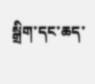སྒྲིག་དང་ཆད་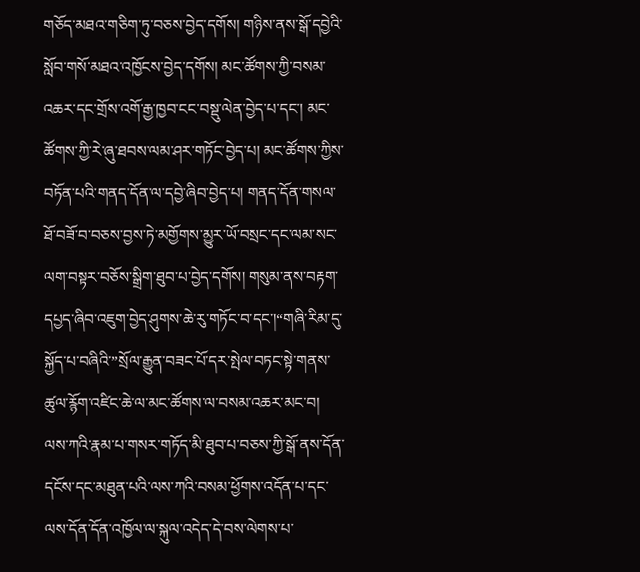གཅོད་མཐའ་གཅིག་ཏུ་བཅས་བྱེད་དགོས། གཉིས་ནས་སྒོ་དབྱེའི་སློབ་གསོ་མཐའ་འཁྱོངས་བྱེད་དགོས། མང་ཚོགས་ཀྱི་བསམ་འཆར་དང་གྲོས་འགོ་རྒྱ་ཁྱབ་ངང་བསྡུ་ལེན་བྱེད་པ་དང་། མང་ཚོགས་ཀྱི་རེ་ཞུ་ཐབས་ལམ་ཤར་གཏོང་བྱེད་པ། མང་ཚོགས་ཀྱིས་བཏོན་པའི་གནད་དོན་ལ་དབྱེ་ཞིབ་བྱེད་པ། གནད་དོན་གསལ་ཐོ་བཟོ་བ་བཅས་བྱས་ཏེ་མགྱོགས་མྱུར་ཡོ་བསྲང་དང་ལམ་སང་ལག་བསྟར་བཅོས་སྒྲིག་ཐུབ་པ་བྱེད་དགོས། གསུམ་ནས་བརྟག་དཔྱད་ཞིབ་འཇུག་བྱེད་ཤུགས་ཆེ་རུ་གཏོང་བ་དང་།“གཞི་རིམ་དུ་སྐྱོད་པ་བཞིའི་”སྲོལ་རྒྱུན་བཟང་པོ་དར་སྤེལ་བཏང་སྟེ་གནས་ཚུལ་རྙོག་འཛིང་ཆེ་ལ་མང་ཚོགས་ལ་བསམ་འཆར་མང་བ། ལས་ཀའི་རྣམ་པ་གསར་གཏོད་མི་ཐུབ་པ་བཅས་ཀྱི་སྒོ་ནས་དོན་དངོས་དང་མཐུན་པའི་ལས་ཀའི་བསམ་ཕྱོགས་འདོན་པ་དང་ལས་དོན་དོན་འཁྱོལ་ལ་སྐུལ་འདེད་དེ་བས་ལེགས་པ་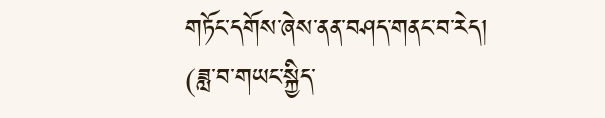གཏོང་དགོས་ཞེས་ནན་བཤད་གནང་བ་རེད།
(ཟླ་བ་གཡང་སྐྱིད་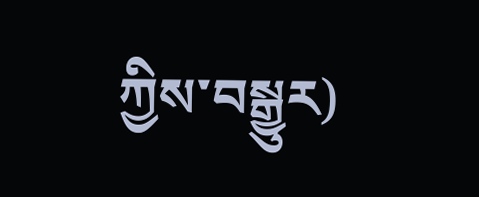ཀྱིས་བསྒྱུར)